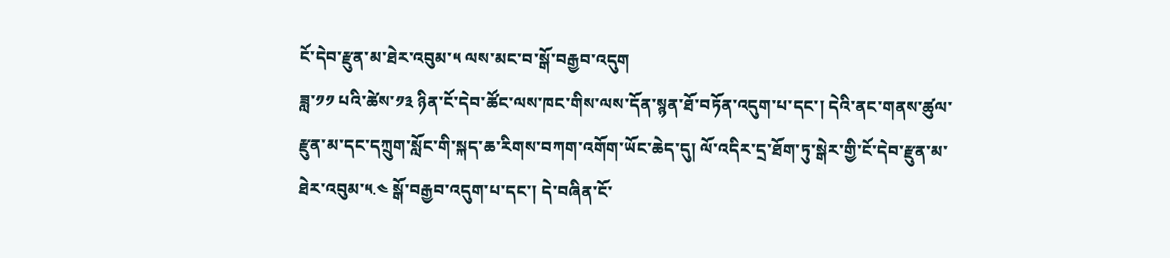ངོ་དེབ་རྫུན་མ་ཐེར་འབུམ་༥ ལས་མང་བ་སྒོ་བརྒྱབ་འདུག
ཟླ་༡༡ པའི་ཚེས་༡༣ ཉིན་ངོ་དེབ་ཚོང་ལས་ཁང་གིས་ལས་དོན་སྙན་ཐོ་བཏོན་འདུག་པ་དང་། དེའི་ནང་གནས་ཚུལ་རྫུན་མ་དང་དཀྲུག་སློང་གི་སྐད་ཆ་རིགས་བཀག་འགོག་ཡོང་ཆེད་དུ། ལོ་འདིར་དྲ་ཐོག་ཏུ་སྒེར་གྱི་ངོ་དེབ་རྫུན་མ་ཐེར་འབུམ་༥.༤ སྒོ་བརྒྱབ་འདུག་པ་དང་། དེ་བཞིན་ངོ་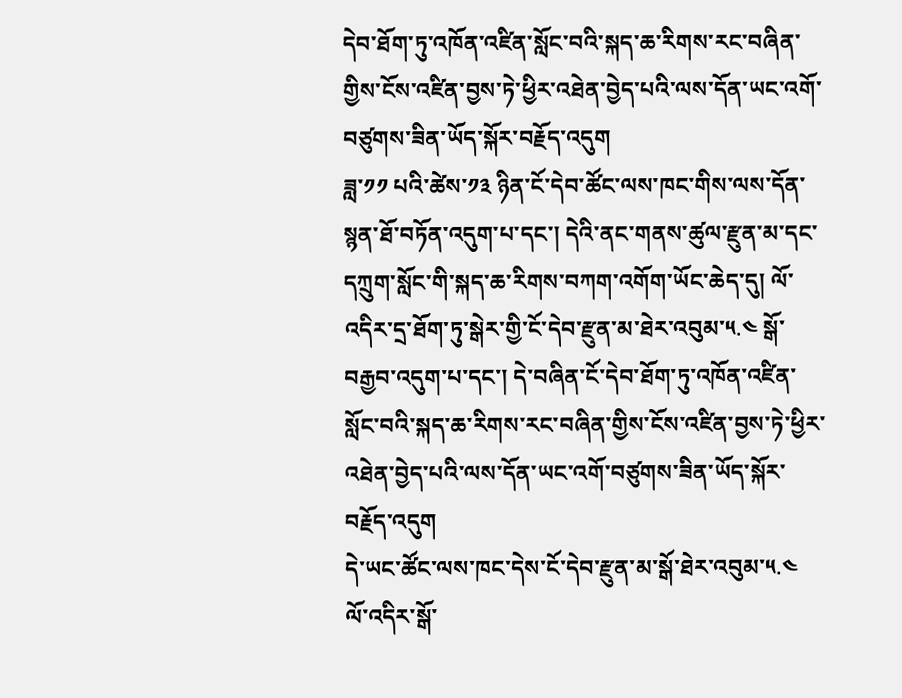དེབ་ཐོག་ཏུ་འཁོན་འཛིན་སློང་བའི་སྐད་ཆ་རིགས་རང་བཞིན་གྱིས་ངོས་འཛིན་བྱས་ཏེ་ཕྱིར་འཐེན་བྱེད་པའི་ལས་དོན་ཡང་འགོ་བཙུགས་ཟིན་ཡོད་སྐོར་བརྗོད་འདུག
ཟླ་༡༡ པའི་ཚེས་༡༣ ཉིན་ངོ་དེབ་ཚོང་ལས་ཁང་གིས་ལས་དོན་སྙན་ཐོ་བཏོན་འདུག་པ་དང་། དེའི་ནང་གནས་ཚུལ་རྫུན་མ་དང་དཀྲུག་སློང་གི་སྐད་ཆ་རིགས་བཀག་འགོག་ཡོང་ཆེད་དུ། ལོ་འདིར་དྲ་ཐོག་ཏུ་སྒེར་གྱི་ངོ་དེབ་རྫུན་མ་ཐེར་འབུམ་༥.༤ སྒོ་བརྒྱབ་འདུག་པ་དང་། དེ་བཞིན་ངོ་དེབ་ཐོག་ཏུ་འཁོན་འཛིན་སློང་བའི་སྐད་ཆ་རིགས་རང་བཞིན་གྱིས་ངོས་འཛིན་བྱས་ཏེ་ཕྱིར་འཐེན་བྱེད་པའི་ལས་དོན་ཡང་འགོ་བཙུགས་ཟིན་ཡོད་སྐོར་བརྗོད་འདུག
དེ་ཡང་ཚོང་ལས་ཁང་དེས་ངོ་དེབ་རྫུན་མ་སྒོ་ཐེར་འབུམ་༥.༤ ལོ་འདིར་སྒོ་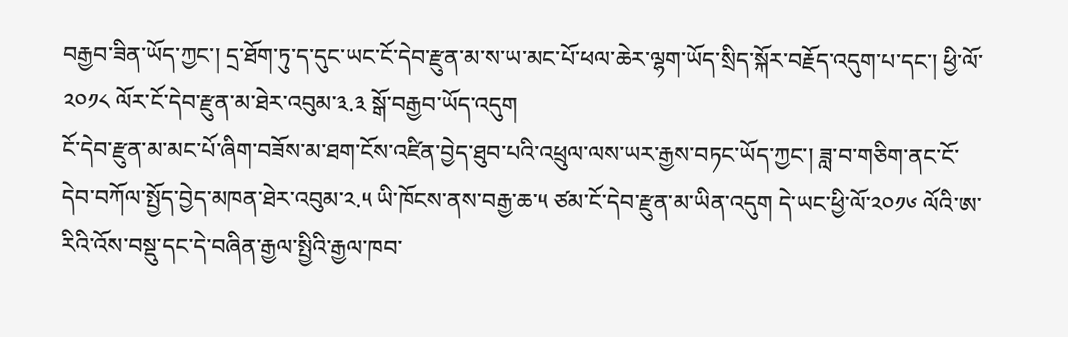བརྒྱབ་ཟིན་ཡོད་ཀྱང་། དྲ་ཐོག་ཏུ་ད་དུང་ཡང་ངོ་དེབ་རྫུན་མ་ས་ཡ་མང་པོ་ཕལ་ཆེར་ལྷག་ཡོད་སྲིད་སྐོར་བརྗོད་འདུག་པ་དང་། ཕྱི་ལོ་༢༠༡༨ ལོར་ངོ་དེབ་རྫུན་མ་ཐེར་འབུམ་༣.༣ སྒོ་བརྒྱབ་ཡོད་འདུག
ངོ་དེབ་རྫུན་མ་མང་པོ་ཞིག་བཟོས་མ་ཐག་ངོས་འཛིན་བྱེད་ཐུབ་པའི་འཕྲུལ་ལས་ཡར་རྒྱས་བཏང་ཡོད་ཀྱང་། ཟླ་བ་གཅིག་ནང་ངོ་དེབ་བཀོལ་སྤྱོད་བྱེད་མཁན་ཐེར་འབུམ་༢.༥ ཡི་ཁོངས་ནས་བརྒྱ་ཆ་༥ ཙམ་ངོ་དེབ་རྫུན་མ་ཡིན་འདུག དེ་ཡང་ཕྱི་ལོ་༢༠༡༦ ལོའི་ཨ་རིའི་འོས་བསྡུ་དང་དེ་བཞིན་རྒྱལ་སྤྱིའི་རྒྱལ་ཁབ་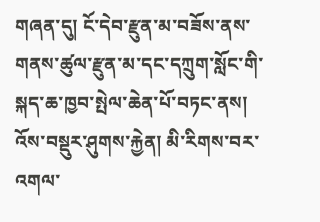གཞན་དུ། ངོ་དེབ་རྫུན་མ་བཟོས་ནས་གནས་ཚུལ་རྫུན་མ་དང་དཀྲུག་སློང་གི་སྐད་ཆ་ཁྱབ་སྤེལ་ཆེན་པོ་བཏང་ནས། འོས་བསྡུར་ཤུགས་རྐྱེན། མི་རིགས་བར་འགལ་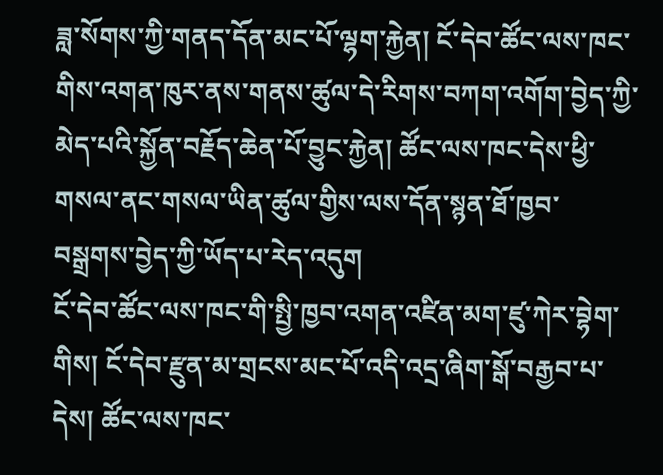ཟླ་སོགས་ཀྱི་གནད་དོན་མང་པོ་ལྷག་རྐྱེན། ངོ་དེབ་ཚོང་ལས་ཁང་གིས་འགན་ཁུར་ནས་གནས་ཚུལ་དེ་རིགས་བཀག་འགོག་བྱེད་ཀྱི་མེད་པའི་སྐྱོན་བརྗོད་ཆེན་པོ་བྱུང་རྐྱེན། ཚོང་ལས་ཁང་དེས་ཕྱི་གསལ་ནང་གསལ་ཡིན་ཚུལ་གྱིས་ལས་དོན་སྙན་ཐོ་ཁྱབ་བསྒྲགས་བྱེད་ཀྱི་ཡོད་པ་རེད་འདུག
ངོ་དེབ་ཚོང་ལས་ཁང་གི་སྤྱི་ཁྱབ་འགན་འཛིན་མག་ཛུ་ཀེར་བྷེག་གིས། ངོ་དེབ་རྫུན་མ་གྲངས་མང་པོ་འདི་འདྲ་ཞིག་སྒོ་བརྒྱབ་པ་དེས། ཚོང་ལས་ཁང་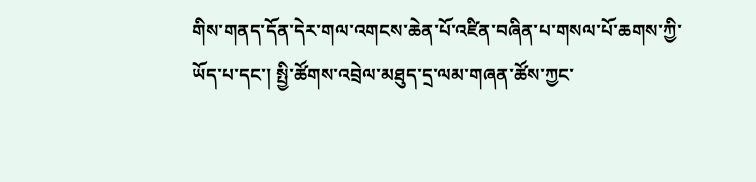གིས་གནད་དོན་དེར་གལ་འགངས་ཆེན་པོ་འཛིན་བཞིན་པ་གསལ་པོ་ཆགས་ཀྱི་ཡོད་པ་དང་། སྤྱི་ཚོགས་འབྲེལ་མཐུད་དྲ་ལམ་གཞན་ཚོས་ཀྱང་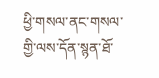ཕྱི་གསལ་ནང་གསལ་གྱི་ལས་དོན་སྙན་ཐོ་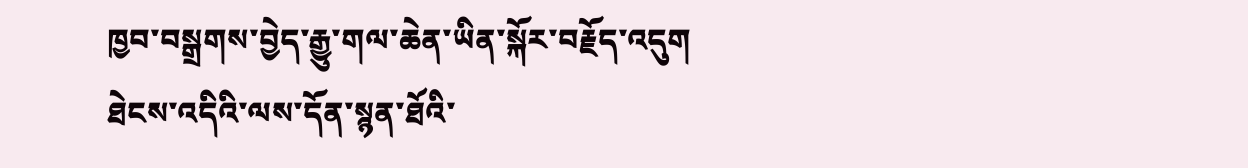ཁྱབ་བསྒྲགས་བྱེད་རྒྱུ་གལ་ཆེན་ཡིན་སྐོར་བརྗོད་འདུག
ཐེངས་འདིའི་ལས་དོན་སྙན་ཐོའི་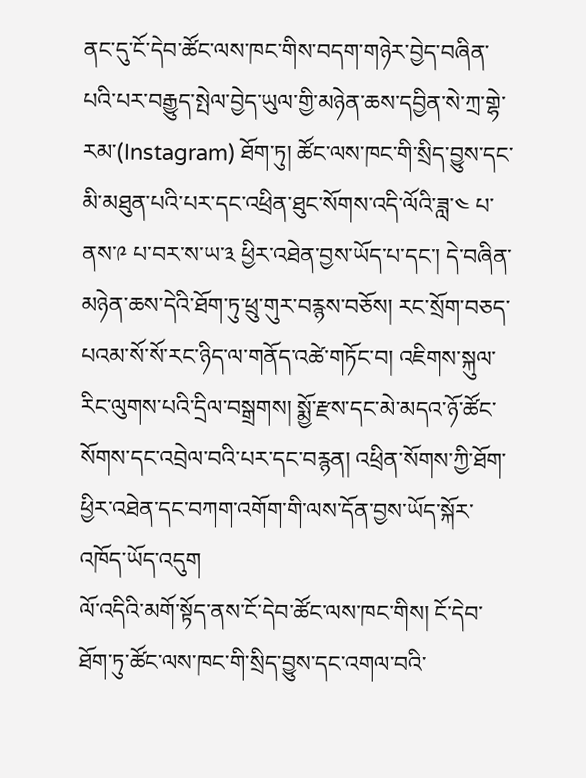ནང་དུ་ངོ་དེབ་ཚོང་ལས་ཁང་གིས་བདག་གཉེར་བྱེད་བཞིན་པའི་པར་བརྒྱུད་སྤེལ་བྱེད་ཡུལ་གྱི་མཉེན་ཆས་དབྱིན་སེ་ཀྲ་གྷེ་རམ་(Instagram) ཐོག་ཏུ། ཚོང་ལས་ཁང་གི་སྲིད་བྱུས་དང་མི་མཐུན་པའི་པར་དང་འཕྲིན་ཐུང་སོགས་འདི་ལོའི་ཟླ་༤ པ་ནས་༩ པ་བར་ས་ཡ་༣ ཕྱིར་འཐེན་བྱས་ཡོད་པ་དང་། དེ་བཞིན་མཉེན་ཆས་དེའི་ཐོག་ཏུ་ཕྲུ་གུར་བརྙས་བཅོས། རང་སྲོག་བཅད་པའམ་སོ་སོ་རང་ཉིད་ལ་གནོད་འཚེ་གཏོང་བ། འཇིགས་སྐུལ་རིང་ལུགས་པའི་དྲིལ་བསྒྲགས། སྨྱོ་རྫས་དང་མེ་མདའ་ཉོ་ཚོང་སོགས་དང་འབྲེལ་བའི་པར་དང་བརྙན། འཕྲིན་སོགས་ཀྱི་ཐོག་ཕྱིར་འཐེན་དང་བཀག་འགོག་གི་ལས་དོན་བྱས་ཡོད་སྐོར་འཁོད་ཡོད་འདུག
ལོ་འདིའི་མགོ་སྟོད་ནས་ངོ་དེབ་ཚོང་ལས་ཁང་གིས། ངོ་དེབ་ཐོག་ཏུ་ཚོང་ལས་ཁང་གི་སྲིད་བྱུས་དང་འགལ་བའི་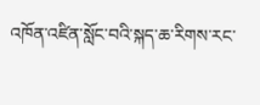འཁོན་འཛིན་སློང་བའི་སྐད་ཆ་རིགས་རང་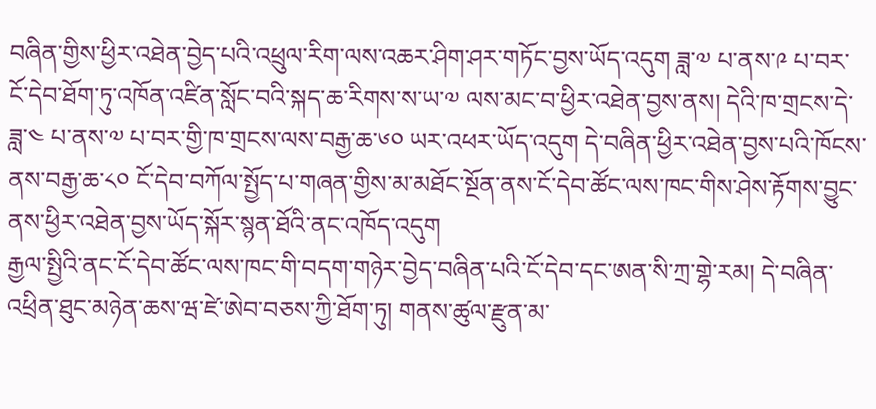བཞིན་གྱིས་ཕྱིར་འཐེན་བྱེད་པའི་འཕྲུལ་རིག་ལས་འཆར་ཤིག་ཤར་གཏོང་བྱས་ཡོད་འདུག ཟླ་༧ པ་ནས་༩ པ་བར་ངོ་དེབ་ཐོག་ཏུ་འཁོན་འཛིན་སློང་བའི་སྐད་ཆ་རིགས་ས་ཡ་༧ ལས་མང་བ་ཕྱིར་འཐེན་བྱས་ནས། དེའི་ཁ་གྲངས་དེ་ཟླ་༤ པ་ནས་༧ པ་བར་གྱི་ཁ་གྲངས་ལས་བརྒྱ་ཆ་༦༠ ཡར་འཕར་ཡོད་འདུག དེ་བཞིན་ཕྱིར་འཐེན་བྱས་པའི་ཁོངས་ནས་བརྒྱ་ཆ་༨༠ ངོ་དེབ་བཀོལ་སྤྱོད་པ་གཞན་གྱིས་མ་མཐོང་སྔོན་ནས་ངོ་དེབ་ཚོང་ལས་ཁང་གིས་ཤེས་རྟོགས་བྱུང་ནས་ཕྱིར་འཐེན་བྱས་ཡོད་སྐོར་སྙན་ཐོའི་ནང་འཁོད་འདུག
རྒྱལ་སྤྱིའི་ནང་ངོ་དེབ་ཚོང་ལས་ཁང་གི་བདག་གཉེར་བྱེད་བཞིན་པའི་ངོ་དེབ་དང་ཨན་སི་ཀྲ་གྷེ་རམ། དེ་བཞིན་འཕྲིན་ཐུང་མཉེན་ཆས་ཝ་ཛེ་ཨེབ་བཅས་ཀྱི་ཐོག་ཏུ། གནས་ཚུལ་རྫུན་མ་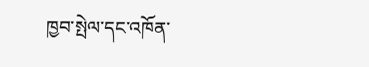ཁྱབ་སྤེལ་དང་འཁོན་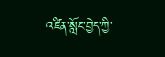འཛིན་སློང་བྱེད་ཀྱི་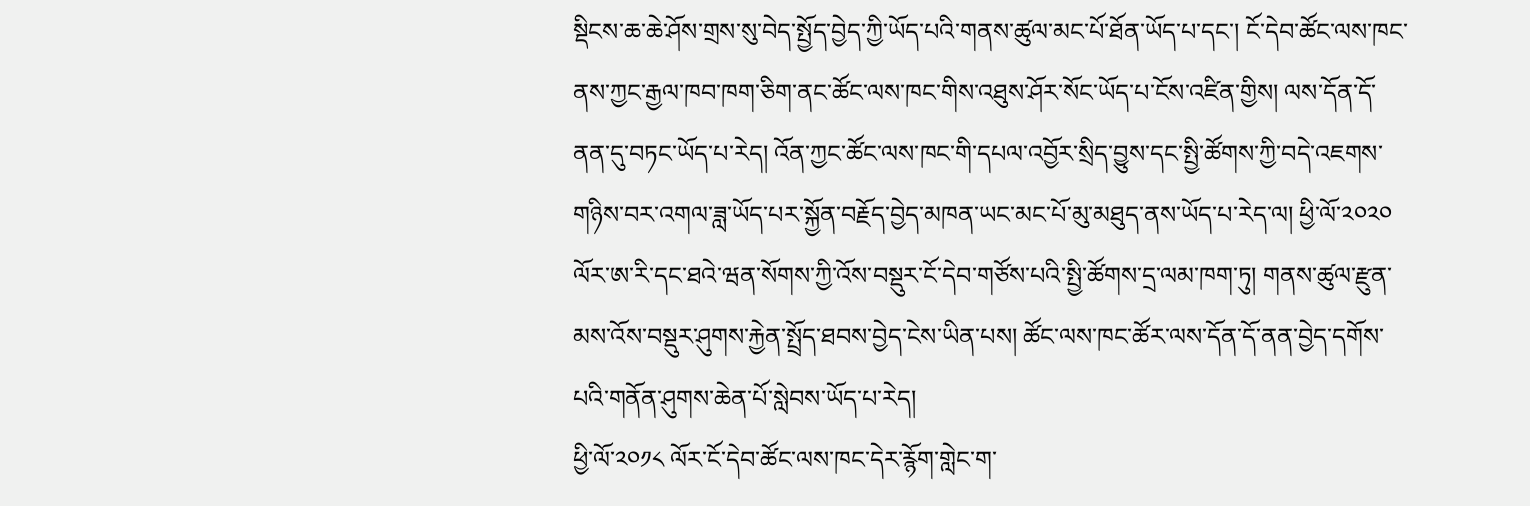སྡིངས་ཆ་ཆེ་ཤོས་གྲས་སུ་བེད་སྤྱོད་བྱེད་ཀྱི་ཡོད་པའི་གནས་ཚུལ་མང་པོ་ཐོན་ཡོད་པ་དང་། ངོ་དེབ་ཚོང་ལས་ཁང་ནས་ཀྱང་རྒྱལ་ཁབ་ཁག་ཅིག་ནང་ཚོང་ལས་ཁང་གིས་འཐུས་ཤོར་སོང་ཡོད་པ་ངོས་འཛིན་གྱིས། ལས་དོན་དོ་ནན་དུ་བཏང་ཡོད་པ་རེད། འོན་ཀྱང་ཚོང་ལས་ཁང་གི་དཔལ་འབྱོར་སྲིད་བྱུས་དང་སྤྱི་ཚོགས་ཀྱི་བདེ་འཇགས་གཉིས་བར་འགལ་ཟླ་ཡོད་པར་སྐྱོན་བརྗོད་བྱེད་མཁན་ཡང་མང་པོ་མུ་མཐུད་ནས་ཡོད་པ་རེད་ལ། ཕྱི་ལོ་༢༠༢༠ ལོར་ཨ་རི་དང་ཐའེ་ཝན་སོགས་ཀྱི་འོས་བསྡུར་ངོ་དེབ་གཙོས་པའི་སྤྱི་ཚོགས་དྲ་ལམ་ཁག་ཏུ། གནས་ཚུལ་རྫུན་མས་འོས་བསྡུར་ཤུགས་རྐྱེན་སྤྲོད་ཐབས་བྱེད་ངེས་ཡིན་པས། ཚོང་ལས་ཁང་ཚོར་ལས་དོན་དོ་ནན་བྱེད་དགོས་པའི་གནོན་ཤུགས་ཆེན་པོ་སླེབས་ཡོད་པ་རེད།
ཕྱི་ལོ་༢༠༡༨ ལོར་ངོ་དེབ་ཚོང་ལས་ཁང་དེར་རྙོག་གླེང་ག་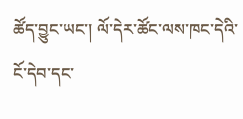ཚོད་བྱུང་ཡང་། ལོ་དེར་ཚོང་ལས་ཁང་དེའི་ངོ་དེབ་དང་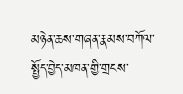མཉེན་ཆས་གཞན་རྣམས་བཀོལ་སྤྱོད་བྱེད་མཁན་གྱི་གྲངས་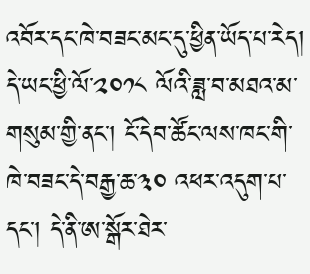འབོར་དང་ཁེ་བཟང་མང་དུ་ཕྱིན་ཡོད་པ་རེད། དེ་ཡང་ཕྱི་ལོ་༢༠༡༨ ལོའི་ཟླ་བ་མཐའ་མ་གསུམ་གྱི་ནང་། ངོ་དེབ་ཚོང་ལས་ཁང་གི་ཁེ་བཟང་དེ་བརྒྱ་ཆ་༣༠ འཕར་འདུག་པ་དང་། དེ་ནི་ཨ་སྒོར་ཐེར་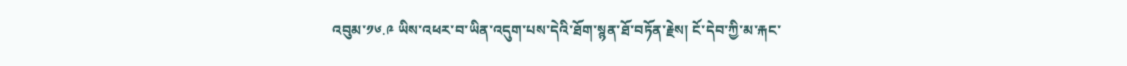འབུམ་༡༦.༩ ཡིས་འཕར་བ་ཡིན་འདུག་པས་དེའི་ཐོག་སྙན་ཐོ་བཏོན་རྗེས། ངོ་དེབ་ཀྱི་མ་རྐང་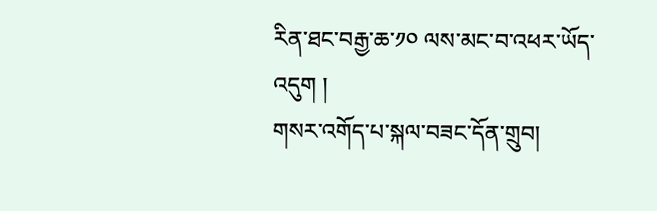རིན་ཐང་བརྒྱ་ཆ་༡༠ ལས་མང་བ་འཕར་ཡོད་འདུག །
གསར་འགོད་པ་སྐལ་བཟང་དོན་གྲུབ།